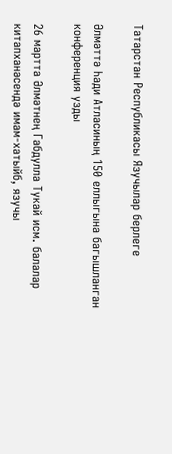Татарстан Республикасы Язучылар берлеге

Әлмәттә Һади Атласиның 150 еллыгына багышланган конференция узды

26 мартта Әлмәтнең Габдулла Тукай исм. балалар китапханәсендә имам-хатыйб, язучы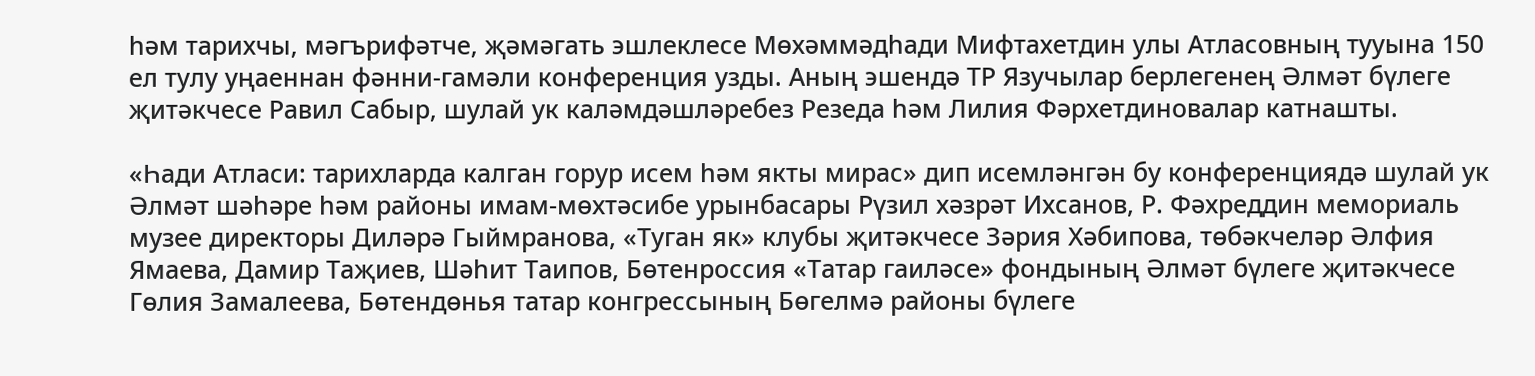һәм тарихчы, мәгърифәтче, җәмәгать эшлеклесе Мөхәммәдһади Мифтахетдин улы Атласовның тууына 150 ел тулу уңаеннан фәнни-гамәли конференция узды. Аның эшендә ТР Язучылар берлегенең Әлмәт бүлеге җитәкчесе Равил Сабыр, шулай ук каләмдәшләребез Резеда һәм Лилия Фәрхетдиновалар катнашты.

«Һади Атласи: тарихларда калган горур исем һәм якты мирас» дип исемләнгән бу конференциядә шулай ук Әлмәт шәһәре һәм районы имам-мөхтәсибе урынбасары Рүзил хәзрәт Ихсанов, Р. Фәхреддин мемориаль музее директоры Диләрә Гыймранова, «Туган як» клубы җитәкчесе Зәрия Хәбипова, төбәкчеләр Әлфия Ямаева, Дамир Таҗиев, Шәһит Таипов, Бөтенроссия «Татар гаиләсе» фондының Әлмәт бүлеге җитәкчесе Гөлия Замалеева, Бөтендөнья татар конгрессының Бөгелмә районы бүлеге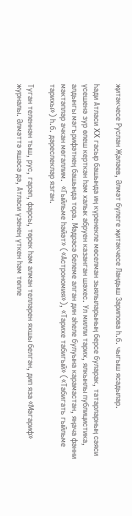җитәкчесе Руслан Җәләев, Әлмәт бүлеге җитәкчесе Ландыш Зарипова һ.б. чыгыш ясадылар.

Һади Атласи XX гасыр башында иң күренекле мөселман зыялыларының берсе буларак, татарларның сәяси үсешенә зур өлеш керткән һәм халык абруен казанган шәхес. Ул милли тарих, ялкынлы публицистика, алдынгы мәгърифәтнең башында тора. Мәдрәсә белеме алган дин әһеле булуына карамастан, яңача фәнни мәктәпләр ачкан мөгаллим.  «Гыйльме һәйәт» («Астрономия»), «Тарихе табигый» («Табигать гыйльме тарихы») һ.б. дәреслекләр язган.

Туган теленнән тыш, рус, гарәп, фарсы, төрек һәм алман телләрен яхшы белгән, дип яза «Мәгариф» журналы. Әлмәттә яшәсә дә, Атласи үзенең үткен һәм төпле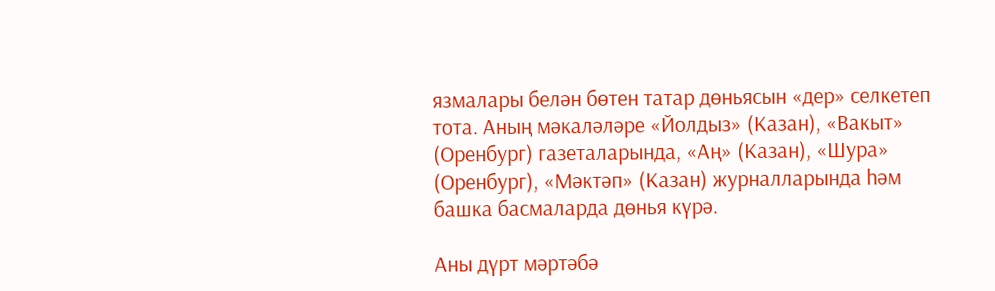язмалары белән бөтен татар дөньясын «дер» селкетеп тота. Аның мәкаләләре «Йолдыз» (Казан), «Вакыт» (Оренбург) газеталарында, «Аң» (Казан), «Шура» (Оренбург), «Мәктәп» (Казан) журналларында һәм башка басмаларда дөнья күрә.

Аны дүрт мәртәбә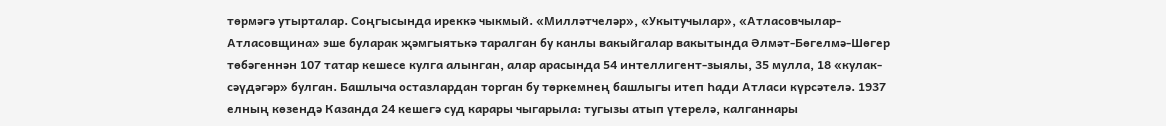төрмәгә утырталар. Соңгысында иреккә чыкмый. «Милләтчеләр», «Укытучылар», «Атласовчылар-Атласовщина» эше буларак җәмгыятькә таралган бу канлы вакыйгалар вакытында Әлмәт-Бөгелмә-Шөгер төбәгеннән 107 татар кешесе кулга алынган, алар арасында 54 интеллигент-зыялы, 35 мулла, 18 «кулак-сәүдәгәр» булган. Башлыча остазлардан торган бу төркемнең башлыгы итеп Һади Атласи күрсәтелә. 1937 елның көзендә Казанда 24 кешегә суд карары чыгарыла: тугызы атып үтерелә, калганнары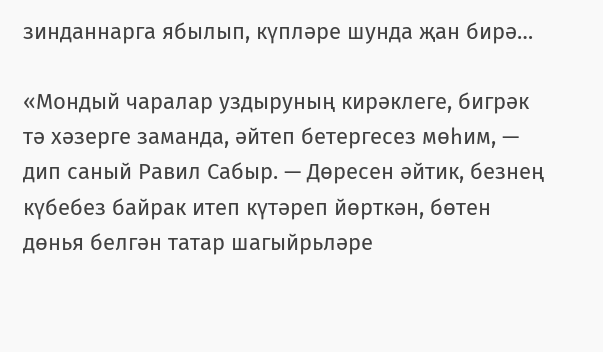зинданнарга ябылып, күпләре шунда җан бирә…

«Мондый чаралар уздыруның кирәклеге, бигрәк тә хәзерге заманда, әйтеп бетергесез мөһим, — дип саный Равил Сабыр. — Дөресен әйтик, безнең күбебез байрак итеп күтәреп йөрткән, бөтен дөнья белгән татар шагыйрьләре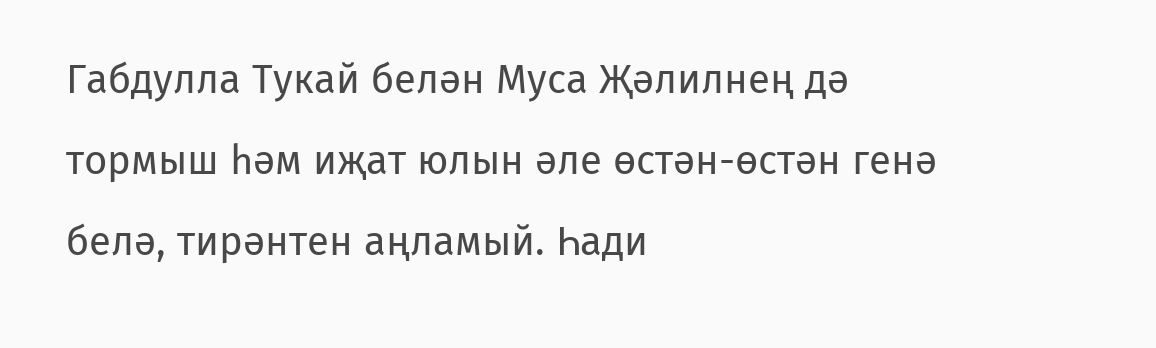Габдулла Тукай белән Муса Җәлилнең дә тормыш һәм иҗат юлын әле өстән-өстән генә белә, тирәнтен аңламый. Һади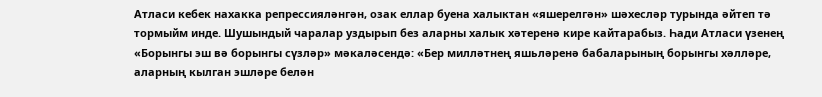Атласи кебек нахакка репрессияләнгән, озак еллар буена халыктан «яшерелгән» шәхесләр турында әйтеп тә тормыйм инде. Шушындый чаралар уздырып без аларны халык хәтеренә кире кайтарабыз. Һади Атласи үзенең «Борынгы эш вә борынгы сүзләр» мәкаләсендә: «Бер милләтнең яшьләренә бабаларының борынгы хәлләре, аларның кылган эшләре белән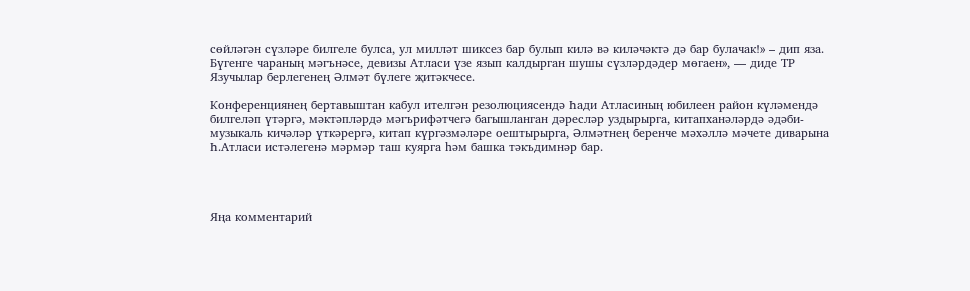сөйләгән сүзләре билгеле булса, ул милләт шиксез бар булып килә вә киләчәктә дә бар булачак!» – дип яза. Бүгенге чараның мәгънәсе, девизы Атласи үзе язып калдырган шушы сүзләрдәдер мөгаен», — диде ТР Язучылар берлегенең Әлмәт бүлеге җитәкчесе.

Конференциянең бертавыштан кабул ителгән резолюциясендә Һади Атласиның юбилеен район күләмендә билгеләп үтәргә, мәктәпләрдә мәгърифәтчегә багышланган дәресләр уздырырга, китапханәләрдә әдәби-музыкаль кичәләр үткәрергә, китап күргәзмәләре оештырырга, Әлмәтнең беренче мәхәллә мәчете диварына Һ.Атласи истәлегенә мәрмәр таш куярга һәм башка тәкъдимнәр бар.




Яңа комментарий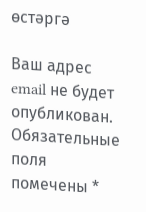өстәргә

Ваш адрес email не будет опубликован. Обязательные поля помечены *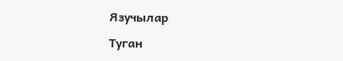Язучылар

Туган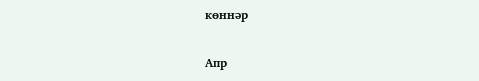көннәр

Апр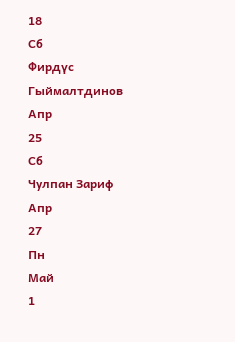18
Сб
Фирдүс Гыймалтдинов
Апр
25
Сб
Чулпан Зариф
Апр
27
Пн
Май
1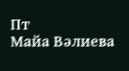Пт
Майа Вәлиева